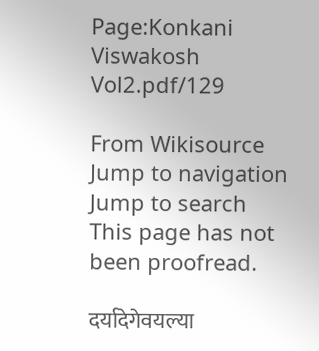Page:Konkani Viswakosh Vol2.pdf/129

From Wikisource
Jump to navigation Jump to search
This page has not been proofread.

दर्यादेगेवयल्या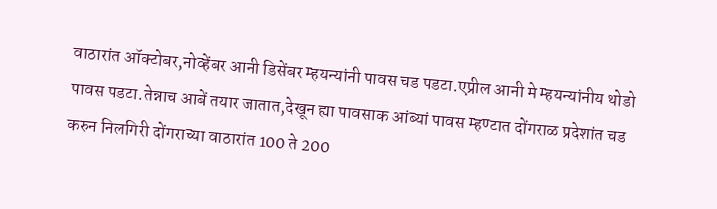वाठारांत ऑक्टोबर,नोव्हेंबर आनी डिसेंबर म्हयन्यांनी पावस चड पडटा.एप्रील आनी मे म्हयन्यांनीय थोडो पावस पडटा.तेन्नाच आबें तयार जातात,देखून ह्या पावसाक आंब्यां पावस म्हण्टात दोंगराळ प्रदेशांत चड करुन निलगिरी दोंगराच्या वाठारांत 100 ते 200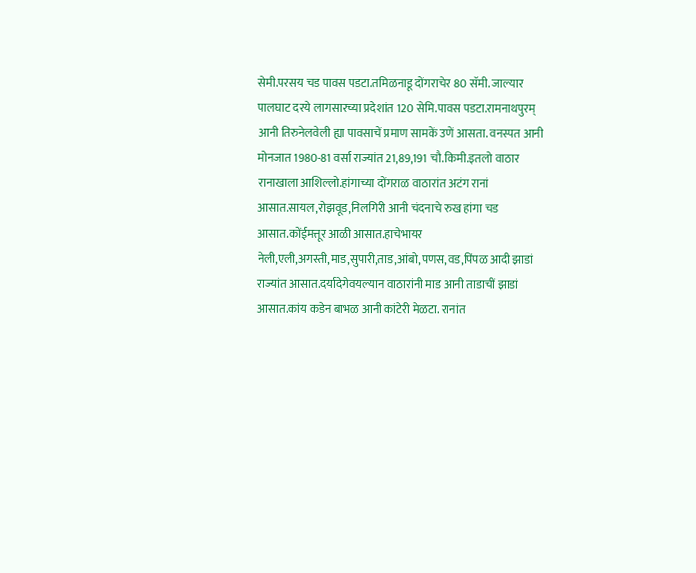सेमी.परसय चड पावस पडटा.तमिळनाडू दोंगराचेर 80 सॅमी. जाल्यार पालघाट दरये लागसारच्या प्रदेशांत 120 सेमि.पावस पडटा.रामनाथपुरम् आनी तिरुनेलवेली ह्या पावसाचें प्रमाण सामकें उणें आसता. वनस्पत आनी मोनजात 1980-81 वर्सा राज्यांत 21,89,191 चौ.किमी.इतलो वाठार रानाखाला आशिल्लो.हांगाच्या दोंगराळ वाठारांत अटंग रानां आसात.सायल,रोझवूड,निलगिरी आनी चंदनाचे रुख हांगा चड आसात.कोंईमत्तूर आळी आसात.हाचेभायर नेली,एली,अगस्ती,माड,सुपारी,ताड,आंबो,पणस,वड,पिंपळ आदी झाडां राज्यांत आसात.दर्यादेगेवयल्यान वाठारांनी माड आनी ताडाचीं झाडां आसात.कांय कडेन बाभळ आनी कांटेरी मेळटा. रानांत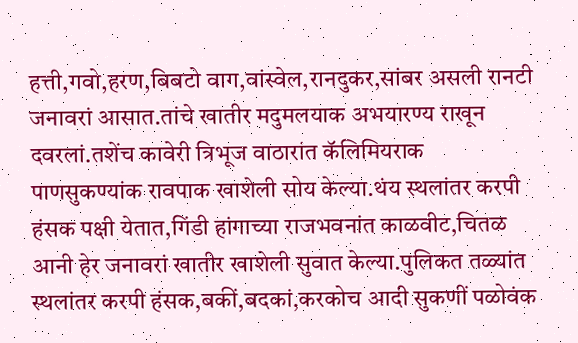हत्ती,गवो,हरण,बिबटो वाग,वांस्वेल,रानदुकर,सांबर असली रानटी जनावरां आसात.तांचे खातीर मदुमलयाक अभयारण्य राखून दवरलां.तशेंच कावेरी त्रिभूज वाठारांत कॅलिमियराक पाणसुकण्यांक रावपाक खाशेली सोय केल्या.थंय स्थलांतर करपी हंसक पक्षी येतात,गिंडी हांगाच्या राजभवनांत काळवीट,चितळ आनी हेर जनावरां खातीर खाशेली सुवात केल्या.पुलिकत तळ्यांत स्थलांतर करपी हंसक,बकीं,बदकां,करकोच आदी सुकणीं पळोवंक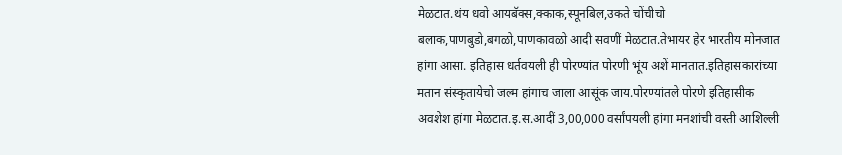मेळटात.थंय धवो आयबॅक्स,क्काक,स्पूनबिल,उकते चोंचीचो बलाक,पाणबुडो,बगळो,पाणकावळो आदी सवणीं मेळटात.तेभायर हेर भारतीय मोनजात हांगा आसा. इतिहास धर्तवयली ही पोरण्यांत पोरणी भूंय अशें मानतात.इतिहासकारांच्या मतान संस्कृतायेचो जल्म हांगाच जाला आसूंक जाय.पोरण्यांतले पोरणे इतिहासीक अवशेश हांगा मेळटात.इ.स.आदीं 3,00,000 वर्सांपयली हांगा मनशांची वस्ती आशिल्ली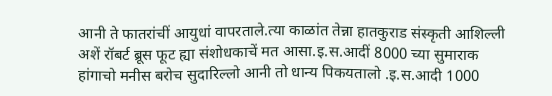आनी ते फातरांचीं आयुधां वापरताले.त्या काळांत तेन्ना हातकुराड संस्कृती आशिल्ली अशें रॉबर्ट ब्रूस फूट ह्या संशोधकाचें मत आसा.इ.स.आदीं 8000 च्या सुमाराक हांगाचो मनीस बरोच सुदारिल्लो आनी तो धान्य पिकयतालो .इ.स.आदी 1000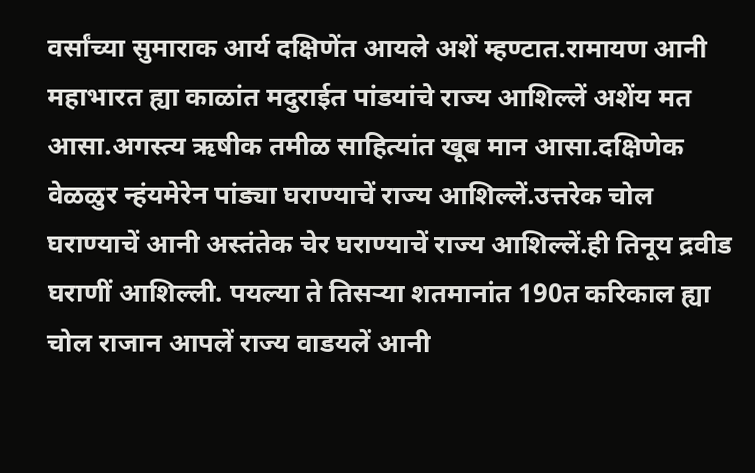वर्सांच्या सुमाराक आर्य दक्षिणेंत आयले अशें म्हण्टात.रामायण आनी महाभारत ह्या काळांत मदुराईत पांडयांचे राज्य आशिल्लें अशेंय मत आसा.अगस्त्य ऋषीक तमीळ साहित्यांत खूब मान आसा.दक्षिणेक वेळळुर न्हंयमेरेन पांड्या घराण्याचें राज्य आशिल्लें.उत्तरेक चोल घराण्याचें आनी अस्तंतेक चेर घराण्याचें राज्य आशिल्लें.ही तिनूय द्रवीड घराणीं आशिल्ली. पयल्या ते तिसऱ्या शतमानांत 190त करिकाल ह्या चोल राजान आपलें राज्य वाडयलें आनी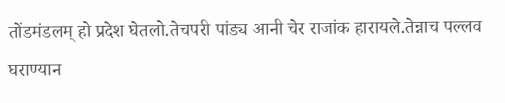तोंडमंडलम् हो प्रदेश घेतलो.तेचपरी पांड्य आनी चेर राजांक हारायले.तेन्नाच पल्लव घराण्यान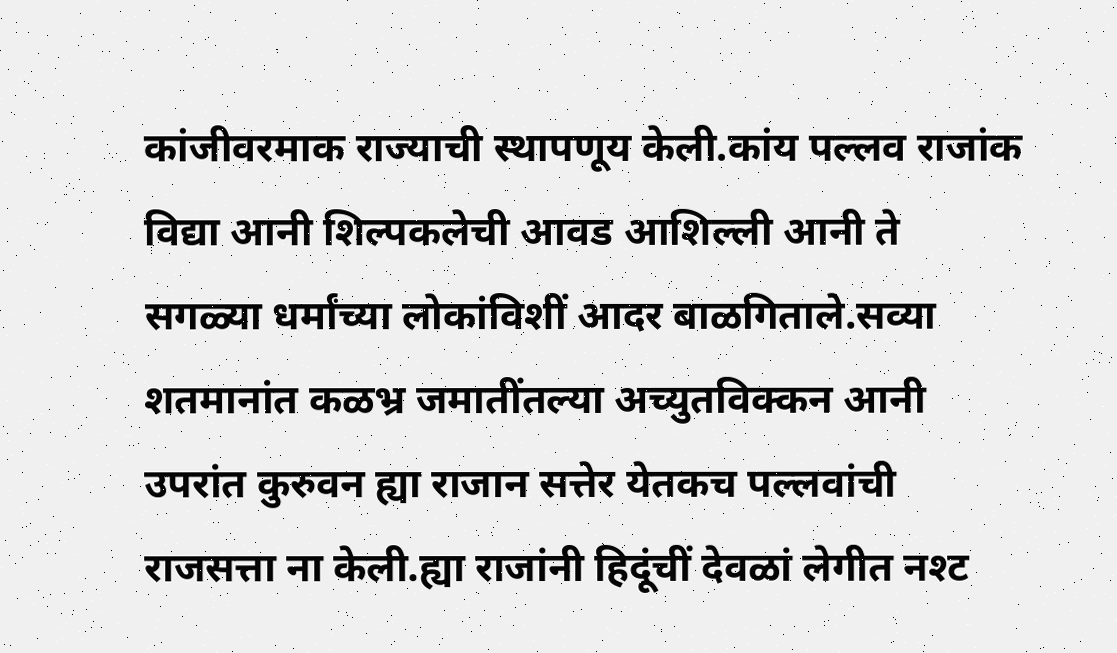कांजीवरमाक राज्याची स्थापणूय केली.कांय पल्लव राजांक विद्या आनी शिल्पकलेची आवड आशिल्ली आनी ते सगळ्या धर्मांच्या लोकांविशीं आदर बाळगिताले.सव्या शतमानांत कळभ्र जमातींतल्या अच्युतविक्कन आनी उपरांत कुरुवन ह्या राजान सत्तेर येतकच पल्लवांची राजसत्ता ना केली.ह्या राजांनी हिदूंचीं देवळां लेगीत नश्ट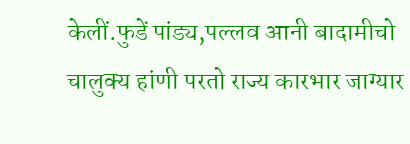केलीं.फुडें पांड्य,पल्लव आनी बादामीचो चालुक्य हांणी परतो राज्य कारभार जाग्यार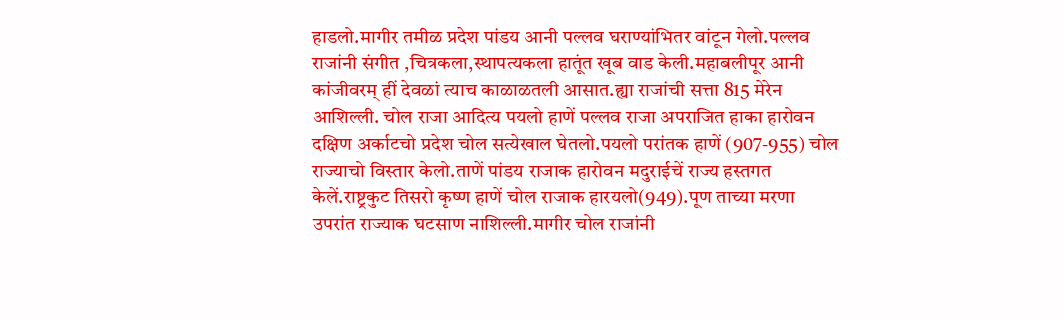हाडलो.मागीर तमीळ प्रदेश पांडय आनी पल्लव घराण्यांभितर वांटून गेलो.पल्लव राजांनी संगीत ,चित्रकला,स्थापत्यकला हातूंत खूब वाड केली.महाबलीपूर आनी कांजीवरम् हीं देवळां त्याच काळाळतली आसात.ह्या राजांची सत्ता 815 मेरेन आशिल्ली. चोल राजा आदित्य पयलो हाणें पल्लव राजा अपराजित हाका हारोवन दक्षिण अर्काटचो प्रदेश चोल सत्येखाल घेतलो.पयलो परांतक हाणें (907-955) चोल राज्याचो विस्तार केलो.ताणें पांडय राजाक हारोवन मदुराईचें राज्य हस्तगत केलें.राष्ट्रकुट तिसरो कृष्ण हाणें चोल राजाक हारयलो(949).पूण ताच्या मरणा उपरांत राज्याक घटसाण नाशिल्ली.मागीर चोल राजांनी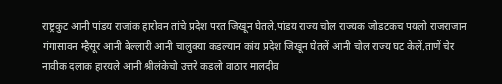राष्ट्रकुट आनी पांडय राजांक हारोवन तांचे प्रदेश परत जिखून घेतले.पांडय राज्य चोल राज्यक जोडटकच पयलो राजराजान गंगासावन म्हैसूर आनी बेल्लारी आनी चालुक्या कडल्यान कांय प्रदेश जिखून घेतलें आनी चोल राज्य घट केलें.ताणें चेर नावीक दलाक हारयले आनी श्रीलंकेचो उत्तरे कडलो वाठार मालदीव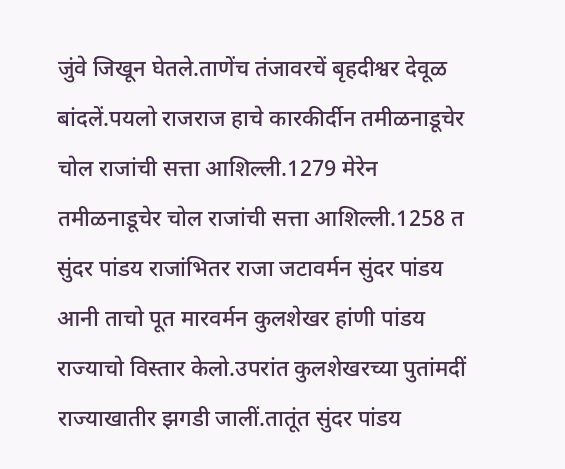जुंवे जिखून घेतले.ताणेंच तंजावरचें बृहदीश्वर देवूळ बांदलें.पयलो राजराज हाचे कारकीर्दीन तमीळनाडूचेर चोल राजांची सत्ता आशिल्ली.1279 मेरेन तमीळनाडूचेर चोल राजांची सत्ता आशिल्ली.1258 त सुंदर पांडय राजांभितर राजा जटावर्मन सुंदर पांडय आनी ताचो पूत मारवर्मन कुलशेखर हांणी पांडय राज्याचो विस्तार केलो.उपरांत कुलशेखरच्या पुतांमदीं राज्याखातीर झगडी जालीं.तातूंत सुंदर पांडय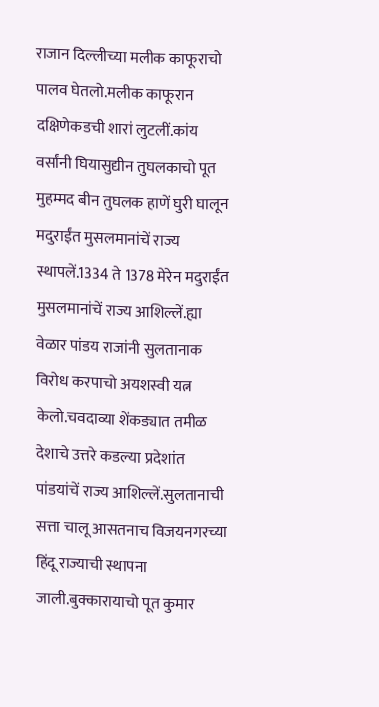राजान दिल्लीच्या मलीक काफूराचो पालव घेतलो.मलीक काफूरान दक्षिणेकडची शारां लुटलीं.कांय वर्सांनी घियासुद्यीन तुघलकाचो पूत मुहम्मद बीन तुघलक हाणें घुरी घालून मदुराईंत मुसलमानांचें राज्य स्थापलें.1334 ते 1378 मेरेन मदुराईंत मुसलमानांचें राज्य आशिल्लें.ह्या वेळार पांडय राजांनी सुलतानाक विरोध करपाचो अयशस्वी यत्न केलो.चवदाव्या शेंकड्यात तमीळ देशाचे उत्तरे कडल्या प्रदेशांत पांडयांचें राज्य आशिल्लें.सुलतानाची सत्ता चालू आसतनाच विजयनगरच्या हिंदू राज्याची स्थापना जाली.बुक्कारायाचो पूत कुमार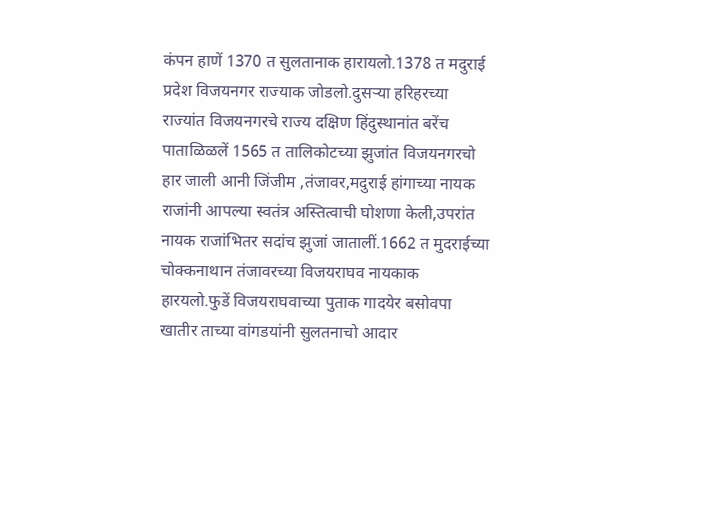कंपन हाणें 1370 त सुलतानाक हारायलो.1378 त मदुराई प्रदेश विजयनगर राज्याक जोडलो.दुसऱ्या हरिहरच्या राज्यांत विजयनगरचे राज्य दक्षिण हिंदुस्थानांत बरेंच पाताळिळलें 1565 त तालिकोटच्या झुजांत विजयनगरचो हार जाली आनी जिंजीम ,तंजावर,मदुराई हांगाच्या नायक राजांनी आपल्या स्वतंत्र अस्तित्वाची घोशणा केली,उपरांत नायक राजांभितर सदांच झुजां जातालीं.1662 त मुदराईच्या चोक्कनाथान तंजावरच्या विजयराघव नायकाक हारयलो.फुडें विजयराघवाच्या पुताक गादयेर बसोवपा खातीर ताच्या वांगडयांनी सुलतनाचो आदार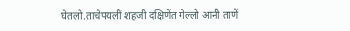घेतलो.ताचेपयलीं शहजी दक्षिणेंत गेल्लो आनी ताणें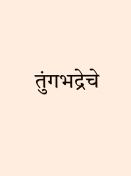तुंगभद्रेचे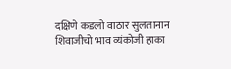दक्षिणे कडलो वाठार सुलतानान शिवाजीचो भाव व्यंकोजी हाका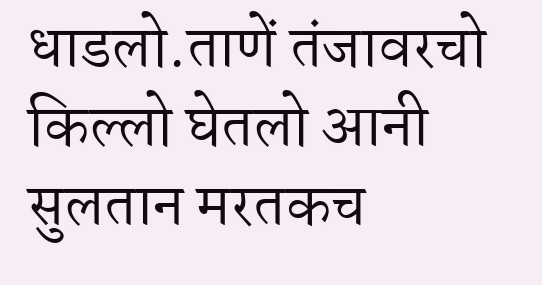धाडलो.ताणें तंजावरचो किल्लो घेतलो आनी सुलतान मरतकच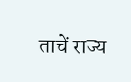ताचें राज्य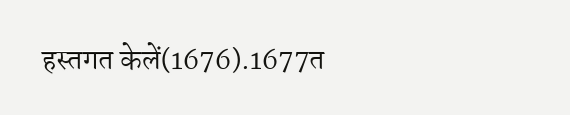हस्तगत केलें(1676).1677त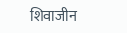शिवाजीन